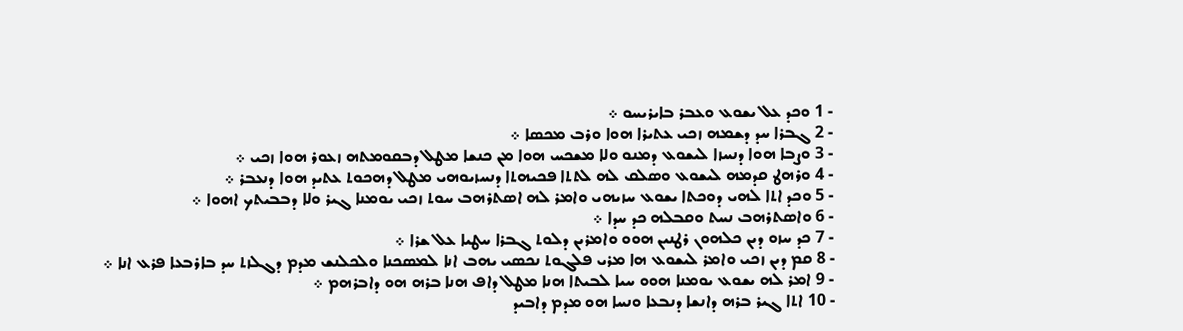- 1 ܘܟܕ ܥܠ ܝܫܘܥ ܘܥܒܪ ܒܐܝܪܝܚܘ ܀
- 2 ܓܒܪܐ ܚܕ ܕܫܡܗ ܙܟܝ ܥܬܝܪܐ ܗܘܐ ܘܪܒ ܡܟܤܐ ܀
- 3 ܘܨܒܐ ܗܘܐ ܕܢܚܙܐ ܠܝܫܘܥ ܕܡܢܘ ܘܠܐ ܡܫܟܚ ܗܘܐ ܡܢ ܟܢܫܐ ܡܛܠ ܕܒܩܘܡܬܗ ܙܥܘܪ ܗܘܐ ܙܟܝ ܀
- 4 ܘܪܗܛ ܩܕܡܗ ܠܝܫܘܥ ܘܤܠܩ ܠܗ ܠܬܬܐ ܦܟܝܗܬܐ ܕܢܚܙܝܘܗܝ ܡܛܠ ܕܗܟܘܬ ܥܬܝܕ ܗܘܐ ܕܢܥܒܪ ܀
- 5 ܘܟܕ ܐܬܐ ܠܗܝ ܕܘܟܬܐ ܝܫܘܥ ܚܙܝܗܝ ܘܐܡܪ ܠܗ ܐܤܬܪܗܒ ܚܘܬ ܙܟܝ ܝܘܡܢܐ ܓܝܪ ܘܠܐ ܕܒܒܝܬܟ ܐܗܘܐ ܀
- 6 ܘܐܤܬܪܗܒ ܢܚܬ ܘܩܒܠܗ ܟܕ ܚܕܐ ܀
- 7 ܟܕ ܚܙܘ ܕܝܢ ܟܠܗܘܢ ܪܛܢܝܢ ܗܘܘ ܘܐܡܪܝܢ ܕܠܘܬ ܓܒܪܐ ܚܛܝܐ ܥܠ ܫܪܐ ܀
- 8 ܩܡ ܕܝܢ ܙܟܝ ܘܐܡܪ ܠܝܫܘܥ ܗܐ ܡܪܝ ܦܠܓܘܬ ܢܟܤܝ ܝܗܒ ܐܢܐ ܠܡܤܟܢܐ ܘܠܟܠܢܫ ܡܕܡ ܕܓܠܙܬ ܚܕ ܒܐܪܒܥܐ ܦܪܥ ܐܢܐ ܀
- 9 ܐܡܪ ܠܗ ܝܫܘܥ ܝܘܡܢܐ ܗܘܘ ܚܝܐ ܠܒܝܬܐ ܗܢܐ ܡܛܠ ܕܐܦ ܗܢܐ ܒܪܗ ܗܘ ܕܐܒܪܗܡ ܀
- 10 ܐܬܐ ܓܝܪ ܒܪܗ ܕܐܢܫܐ ܕܢܒܥܐ ܘܢܚܐ ܗܘ ܡܕܡ ܕܐܒܝܕ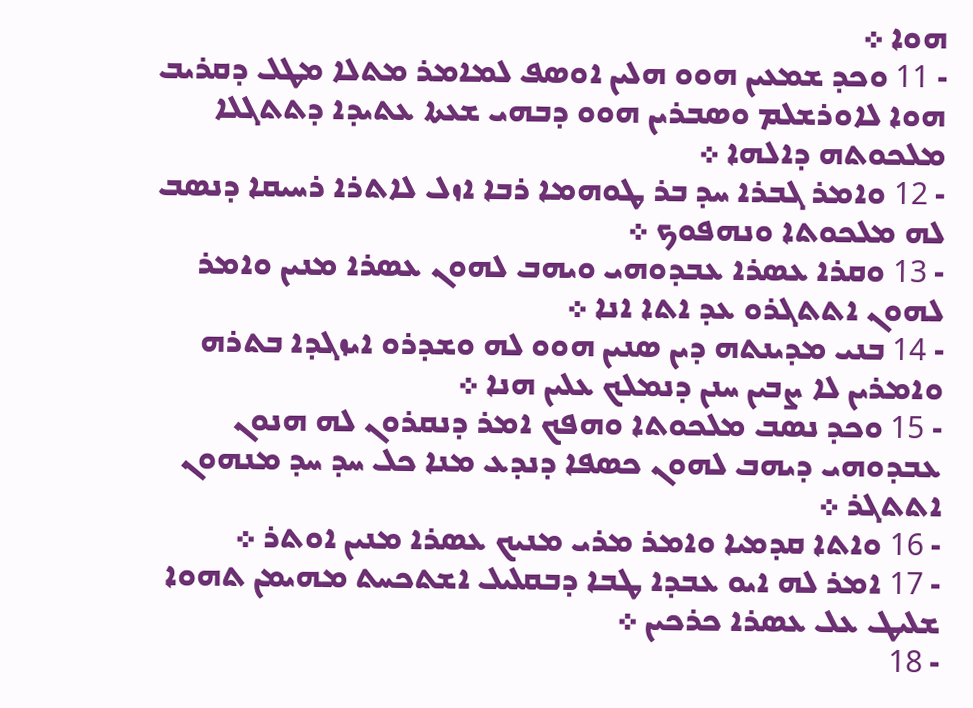ܗܘܐ ܀
- 11 ܘܟܕ ܫܡܥܝܢ ܗܘܘ ܗܠܝܢ ܐܘܤܦ ܠܡܐܡܪ ܡܬܠܐ ܡܛܠ ܕܩܪܝܒ ܗܘܐ ܠܐܘܪܫܠܡ ܘܤܒܪܝܢ ܗܘܘ ܕܒܗܝ ܫܥܬܐ ܥܬܝܕܐ ܕܬܬܓܠܐ ܡܠܟܘܬܗ ܕܐܠܗܐ ܀
- 12 ܘܐܡܪ ܓܒܪܐ ܚܕ ܒܪ ܛܘܗܡܐ ܪܒܐ ܐܙܠ ܠܐܬܪܐ ܪܚܝܩܐ ܕܢܤܒ ܠܗ ܡܠܟܘܬܐ ܘܢܗܦܘܟ ܀
- 13 ܘܩܪܐ ܥܤܪܐ ܥܒܕܘܗܝ ܘܝܗܒ ܠܗܘܢ ܥܤܪܐ ܡܢܝܢ ܘܐܡܪ ܠܗܘܢ ܐܬܬܓܪܘ ܥܕ ܐܬܐ ܐܢܐ ܀
- 14 ܒܢܝ ܡܕܝܢܬܗ ܕܝܢ ܤܢܝܢ ܗܘܘ ܠܗ ܘܫܕܪܘ ܐܝܙܓܕܐ ܒܬܪܗ ܘܐܡܪܝܢ ܠܐ ܨܒܝܢ ܚܢܢ ܕܢܡܠܟ ܥܠܝܢ ܗܢܐ ܀
- 15 ܘܟܕ ܢܤܒ ܡܠܟܘܬܐ ܘܗܦܟ ܐܡܪ ܕܢܩܪܘܢ ܠܗ ܗܢܘܢ ܥܒܕܘܗܝ ܕܝܗܒ ܠܗܘܢ ܟܤܦܐ ܕܢܕܥ ܡܢܐ ܟܠ ܚܕ ܚܕ ܡܢܗܘܢ ܐܬܬܓܪ ܀
- 16 ܘܐܬܐ ܩܕܡܝܐ ܘܐܡܪ ܡܪܝ ܡܢܝܟ ܥܤܪܐ ܡܢܝܢ ܐܘܬܪ ܀
- 17 ܐܡܪ ܠܗ ܐܝܘ ܥܒܕܐ ܛܒܐ ܕܒܩܠܝܠ ܐܫܬܟܚܬ ܡܗܝܡܢ ܬܗܘܐ ܫܠܝܛ ܥܠ ܥܤܪܐ ܟܪܟܝܢ ܀
- 18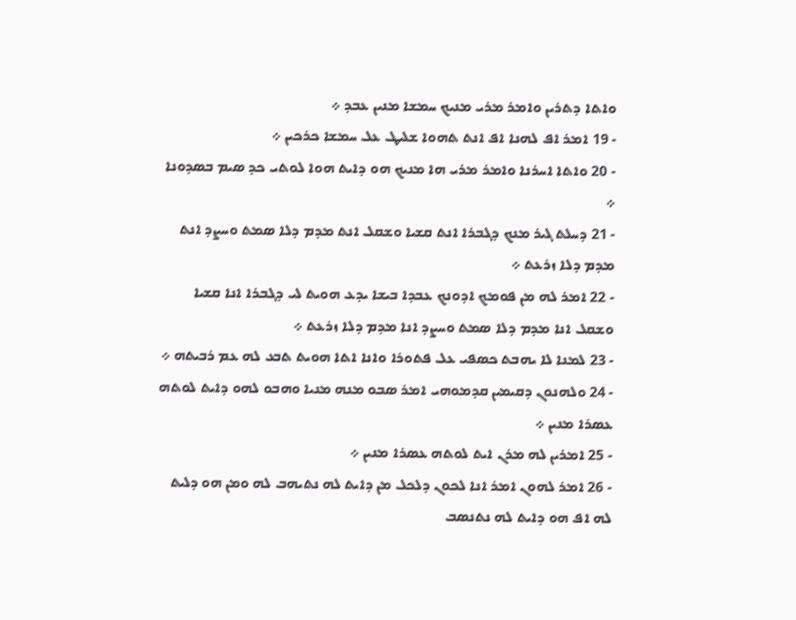ܘܐܬܐ ܕܬܪܝܢ ܘܐܡܪ ܡܪܝ ܡܢܝܟ ܚܡܫܐ ܡܢܝܢ ܥܒܕ ܀
- 19 ܐܡܪ ܐܦ ܠܗܢܐ ܐܦ ܐܢܬ ܬܗܘܐ ܫܠܝܛ ܥܠ ܚܡܫܐ ܟܪܟܝܢ ܀
- 20 ܘܐܬܐ ܐܚܪܢܐ ܘܐܡܪ ܡܪܝ ܗܐ ܡܢܝܟ ܗܘ ܕܐܝܬ ܗܘܐ ܠܘܬܝ ܟܕ ܤܝܡ ܒܤܕܘܢܐ ܀
- 21 ܕܚܠܬ ܓܝܪ ܡܢܟ ܕܓܒܪܐ ܐܢܬ ܩܫܝܐ ܘܫܩܠ ܐܢܬ ܡܕܡ ܕܠܐ ܤܡܬ ܘܚܨܕ ܐܢܬ ܡܕܡ ܕܠܐ ܙܪܥܬ ܀
- 22 ܐܡܪ ܠܗ ܡܢ ܦܘܡܟ ܐܕܘܢܟ ܥܒܕܐ ܒܝܫܐ ܝܕܥ ܗܘܝܬ ܠܝ ܕܓܒܪܐ ܐܢܐ ܩܫܝܐ ܘܫܩܠ ܐܢܐ ܡܕܡ ܕܠܐ ܤܡܬ ܘܚܨܕ ܐܢܐ ܡܕܡ ܕܠܐ ܙܪܥܬ ܀
- 23 ܠܡܢܐ ܠܐ ܝܗܒܬ ܟܤܦܝ ܥܠ ܦܬܘܪܐ ܘܐܢܐ ܐܬܐ ܗܘܝܬ ܬܒܥ ܠܗ ܥܡ ܪܒܝܬܗ ܀
- 24 ܘܠܗܢܘܢ ܕܩܝܡܝܢ ܩܕܡܘܗܝ ܐܡܪ ܤܒܘ ܡܢܗ ܡܢܝܐ ܘܗܒܘ ܠܗܘ ܕܐܝܬ ܠܘܬܗ ܥܤܪܐ ܡܢܝܢ ܀
- 25 ܐܡܪܝܢ ܠܗ ܡܪܢ ܐܝܬ ܠܘܬܗ ܥܤܪܐ ܡܢܝܢ ܀
- 26 ܐܡܪ ܠܗܘܢ ܐܡܪ ܐܢܐ ܠܟܘܢ ܕܠܟܠ ܡܢ ܕܐܝܬ ܠܗ ܢܬܝܗܒ ܠܗ ܘܡܢ ܗܘ ܕܠܝܬ ܠܗ ܐܦ ܗܘ ܕܐܝܬ ܠܗ ܢܬܢܤܒ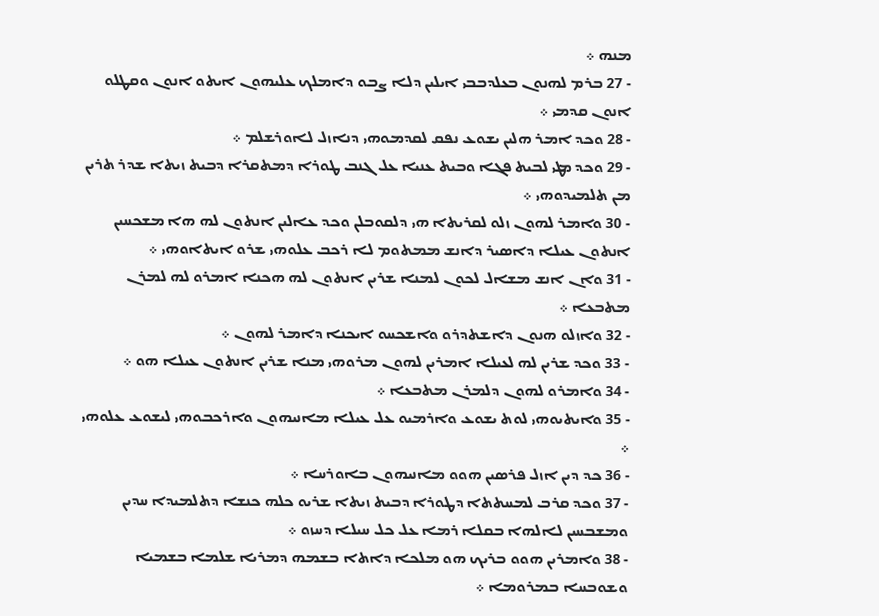ܡܢܗ ܀
- 27 ܒܪܡ ܠܗܢܘܢ ܒܥܠܕܒܒܝ ܐܝܠܝܢ ܕܠܐ ܨܒܘ ܕܐܡܠܟ ܥܠܝܗܘܢ ܐܝܬܘ ܐܢܘܢ ܘܩܛܠܘ ܐܢܘܢ ܩܕܡܝ ܀
- 28 ܘܟܕ ܐܡܪ ܗܠܝܢ ܝܫܘܥ ܢܦܩ ܠܩܕܡܘܗܝ ܕܢܐܙܠ ܠܐܘܪܫܠܡ ܀
- 29 ܘܟܕ ܡܛܝ ܠܒܝܬ ܦܓܐ ܘܒܝܬ ܥܢܝܐ ܥܠ ܓܢܒ ܛܘܪܐ ܕܡܬܩܪܐ ܕܒܝܬ ܙܝܬܐ ܫܕܪ ܬܪܝܢ ܡܢ ܬܠܡܝܕܘܗܝ ܀
- 30 ܘܐܡܪ ܠܗܘܢ ܙܠܘ ܠܩܪܝܬܐ ܗܝ ܕܠܩܘܒܠܢ ܘܟܕ ܥܐܠܝܢ ܐܢܬܘܢ ܠܗ ܗܐ ܡܫܟܚܝܢ ܐܢܬܘܢ ܥܝܠܐ ܕܐܤܝܪ ܕܐܢܫ ܡܡܬܘܡ ܠܐ ܪܟܒ ܥܠܘܗܝ ܫܪܘ ܐܝܬܐܘܗܝ ܀
- 31 ܘܐܢ ܐܢܫ ܡܫܐܠ ܠܟܘܢ ܠܡܢܐ ܫܪܝܢ ܐܢܬܘܢ ܠܗ ܗܟܢܐ ܐܡܪܘ ܠܗ ܠܡܪܢ ܡܬܒܥܐ ܀
- 32 ܘܐܙܠܘ ܗܢܘܢ ܕܐܫܬܕܪܘ ܘܐܫܟܚܘ ܐܝܟܢܐ ܕܐܡܪ ܠܗܘܢ ܀
- 33 ܘܟܕ ܫܪܝܢ ܠܗ ܠܥܝܠܐ ܐܡܪܝܢ ܠܗܘܢ ܡܪܘܗܝ ܡܢܐ ܫܪܝܢ ܐܢܬܘܢ ܥܝܠܐ ܗܘ ܀
- 34 ܘܐܡܪܘ ܠܗܘܢ ܕܠܡܪܢ ܡܬܒܥܐ ܀
- 35 ܘܐܝܬܝܘܗܝ ܠܘܬ ܝܫܘܥ ܘܐܪܡܝܘ ܥܠ ܥܝܠܐ ܡܐܢܝܗܘܢ ܘܐܪܟܒܘܗܝ ܠܝܫܘܥ ܥܠܘܗܝ ܀
- 36 ܟܕ ܕܝܢ ܐܙܠ ܦܪܤܝܢ ܗܘܘ ܡܐܢܝܗܘܢ ܒܐܘܪܚܐ ܀
- 37 ܘܟܕ ܩܪܒ ܠܡܚܬܬܐ ܕܛܘܪܐ ܕܒܝܬ ܙܝܬܐ ܫܪܝܘ ܟܠܗ ܟܢܫܐ ܕܬܠܡܝܕܐ ܚܕܝܢ ܘܡܫܒܚܝܢ ܠܐܠܗܐ ܒܩܠܐ ܪܡܐ ܥܠ ܟܠ ܚܝܠܐ ܕܚܙܘ ܀
- 38 ܘܐܡܪܝܢ ܗܘܘ ܒܪܝܟ ܗܘ ܡܠܟܐ ܕܐܬܐ ܒܫܡܗ ܕܡܪܝܐ ܫܠܡܐ ܒܫܡܝܐ ܘܫܘܒܚܐ ܒܡܪܘܡܐ ܀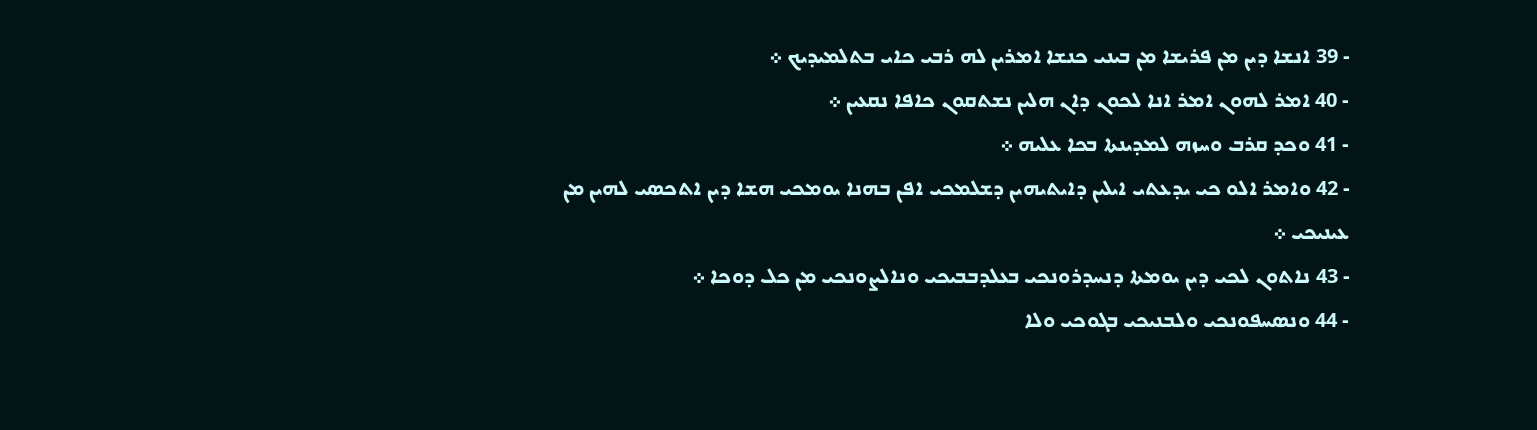- 39 ܐܢܫܐ ܕܝܢ ܡܢ ܦܪܝܫܐ ܡܢ ܒܝܢܝ ܟܢܫܐ ܐܡܪܝܢ ܠܗ ܪܒܝ ܟܐܝ ܒܬܠܡܝܕܝܟ ܀
- 40 ܐܡܪ ܠܗܘܢ ܐܡܪ ܐܢܐ ܠܟܘܢ ܕܐܢ ܗܠܝܢ ܢܫܬܩܘܢ ܟܐܦܐ ܢܩܥܝܢ ܀
- 41 ܘܟܕ ܩܪܒ ܘܚܙܗ ܠܡܕܝܢܬܐ ܒܟܐ ܥܠܝܗ ܀
- 42 ܘܐܡܪ ܐܠܘ ܟܝ ܝܕܥܬܝ ܐܝܠܝܢ ܕܐܝܬܝܗܝܢ ܕܫܠܡܟܝ ܐܦܢ ܒܗܢܐ ܝܘܡܟܝ ܗܫܐ ܕܝܢ ܐܬܟܤܝ ܠܗܝܢ ܡܢ ܥܝܢܝܟܝ ܀
- 43 ܢܐܬܘܢ ܠܟܝ ܕܝܢ ܝܘܡܬܐ ܕܢܚܕܪܘܢܟܝ ܒܥܠܕܒܒܝܟܝ ܘܢܐܠܨܘܢܟܝ ܡܢ ܟܠ ܕܘܟܐ ܀
- 44 ܘܢܤܚܦܘܢܟܝ ܘܠܒܢܝܟܝ ܒܓܘܟܝ ܘܠܐ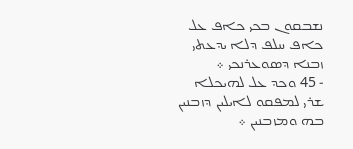ܢܫܒܩܘܢ ܒܟܝ ܟܐܦ ܥܠ ܟܐܦ ܚܠܦ ܕܠܐ ܝܕܥܬܝ ܙܒܢܐ ܕܤܘܥܪܢܟܝ ܀
- 45 ܘܟܕ ܥܠ ܠܗܝܟܠܐ ܫܪܝ ܠܡܦܩܘ ܠܐܝܠܝܢ ܕܙܒܢܝܢ ܒܗ ܘܡܙܒܢܝܢ ܀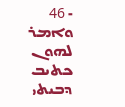- 46 ܘܐܡܪ ܠܗܘܢ ܟܬܝܒ ܕܒܝܬܝ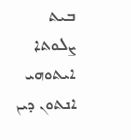ܒܝܬ ܨܠܘܬܐ ܐܝܬܘܗܝ ܐܢܬܘܢ ܕܝܢ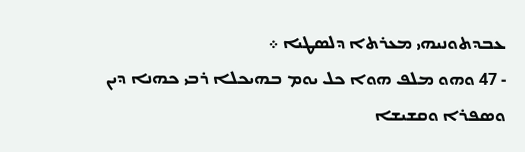ܥܒܕܬܘܢܝܗܝ ܡܥܪܬܐ ܕܠܤܛܝܐ ܀
- 47 ܘܗܘ ܡܠܦ ܗܘܐ ܟܠ ܝܘܡ ܒܗܝܟܠܐ ܪܒܝ ܟܗܢܐ ܕܝܢ ܘܤܦܪܐ ܘܩܫܝܫܐ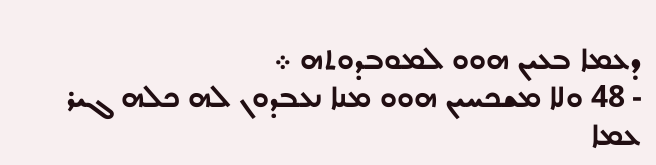ܕܥܡܐ ܒܥܝܢ ܗܘܘ ܠܡܘܒܕܘܬܗ ܀
- 48 ܘܠܐ ܡܫܟܚܝܢ ܗܘܘ ܡܢܐ ܢܥܒܕܘܢ ܠܗ ܟܠܗ ܓܝܪ ܥܡܐ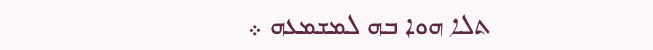ܬܠܐ ܗܘܐ ܒܗ ܠܡܫܡܥܗ ܀